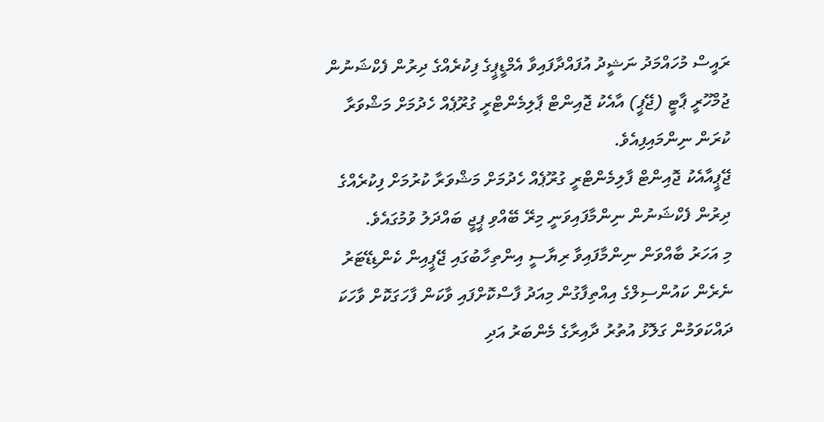ރައީސް މުހައްމަދު ނަޝީދު އުފައްދާފައިވާ އެމްޑީޕީގެ ފިކުރެއްގެ ދިރުން ފެކްޝަނުން ޖުމްހޫރީ ޕާޓީ (ޖޭޕީ) އާއެކު ޖޮއިންޓް ޕާލިމެންޓްރީ ގުރޫޕެއް ހެދުމަށް މަޝްވަރާ ކުރަން ނިންމައިފިއެވެ.
ޖޭޕީއާއެކު ޖޮއިންޓް ފާލިމެންޓްރީ ގުރޫޕެއް ހެދުމަށް މަޝްވަރާ ކުރުމަށް ފިކުރެއްގެ ދިރުން ފެކްޝަނުން ނިންމާފައިވަނީ މިރޭ ބޭއްވި ޕީޖީ ބައްދަލު ވުމުގައެވެ.
މި އަހަރު ބާއްވަން ނިންމާފައިވާ ރިޔާސީ އިންތިހާބުގައި ޖޭޕީއިން ކެންޑިޑޭޓަރު ނެރެން ކައުންސިލްގެ އިއްތިފާގުން މިއަދު ފާސްކޮށްފައި ވާކަން ފާހަގަކޮށް ވާހަކަ ދައްކަވަމުން ގަލޮޅު އުތުރު ދާއިރާގެ މެންބަރު އަދި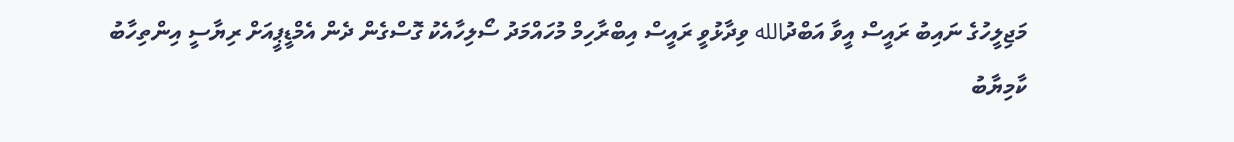މަޖިލީހުގެ ނައިބު ރައީސް އީވާ އަބްދުالله ވިދާޅުވީ ރައީސް އިބްރާހިމް މުހައްމަދު ސޯލިހާއެކު ގޮސްގެން ދެން އެމްޑީޕީއަށް ރިޔާސީ އިންތިހާބު ކާމިޔާބު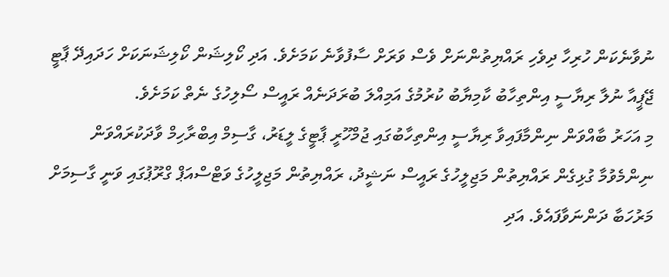ނުވާނެކަން ހުރިހާ ދިވެހި ރައްޔިތުންނަށް ވެސް ވަރަށް ސާފުވާނެ ކަމަށެވެ. އަދި ކޯލިޝަން ކޯލިޝަނަކަށް ހަދައިދޭ ޕާޓީ ޖޭޕީއާ ނުލާ ރިޔާސީ އިންތިހާބު ކާމިޔާބު ކުރުމުގެ އަމިއްލަ ބުރަދަނެއް ރައީސް ސޯލިހުގެ ނެތް ކަމަށެވެ.
މި އަހަރު ބާއްވަން ނިންމާފައިވާ ރިޔާސީ އިންތިހާބުގައި ޖުމްހޫރީ ޕާޓީގެ ލީޑަރު، ގާސިމް އިބްރާހިމް ވާދަކުރައްވަން ނިންމެވުމާ ގުޅިގެން ރައްޔިތުން މަޖިލީހުގެ ރައީސް ނަޝީދު، ރައްޔިތުން މަޖިލީހުގެ ވަޓްސްއަޕް ގްރޫޕުގައި ވަނީ ގާސިމަށް މަރުހަބާ ދަންނަވާފައެވެ. އަދި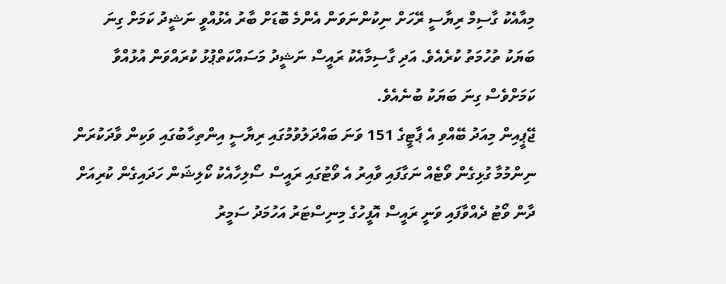މިއާއެކު ގާސިމް ރިޔާސީ ރޭހަށް ނިކުންނަވަން އެންމެ ބޮޑަށް ބާރު އެޅުއްވީ ނަޝީދު ކަމަށް ގިނަ ބަޔަކު ތުހުމަތު ކުރެއެވެ. އަދި ގާސިމާއެކު ރައީސް ނަޝީދު މަސައްކަތްޕުޅު ކުރައްވަން އުޅުއްވާ ކަމަށްވެސް ގިނަ ބަޔަކު ބުނެއެވެ.
ޖޭޕީއިން މިއަދު ބޭއްވި އެ ޕާޓީގެ 151 ވަނަ ބައްދަލުވުމުގައި ރިޔާސީ އިންތިހާބުގައި ވަކިން ވާދަކުރަން ނިންމުމާ ގުޅިގެން ވޯޓެއް ނަގާފައި ވާއިރު އެ ވޯޓުގައި ރައީސް ސޯލިހާއެކު ކޯލިޝަން ހަދައިގެން ކުރިއަށް ދާން ވޯޓު ދެއްވާފައި ވަނީ ރައީސް އޮފީހުގެ މިނިސްޓަރު އަހުމަދު ސަމީރު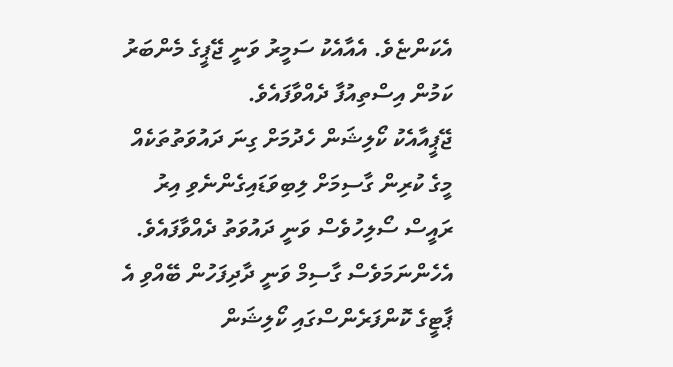އެކަންޏެވެ. އެއާއެކު ސަމީރު ވަނީ ޖޭޕީގެ މެންބަރު ކަމުން އިސްތިއުފާ ދެއްވާފައެވެ.
ޖޭޕީއާއެކު ކޯލިޝަން ހެދުމަށް ގިނަ ދައުވަތުތަކެއް މީގެ ކުރިން ގާސިމަށް ލިބިވަޑައިގެންނެވި އިރު ރައީސް ސޯލިހުވެސް ވަނީ ދައުވަތު ދެއްވާފައެވެ. އެހެންނަމަވެސް ގާސިމް ވަނީ ދާދިފަހުން ބޭއްވި އެ ޕާޓީގެ ކޮންފަރެންސްގައި ކޯލިޝަން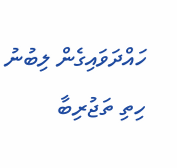ހައްދަވައިގެން ލިބުނު ހިތި ތަޖުރިބާ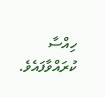ހިއްސާ ކުރައްވާފައެވެ.